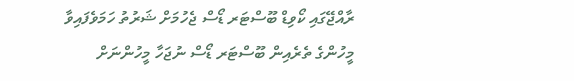ރާއްޖޭގައި ކޯވިޑް ބޫސްޓަރ ޑޯސް ޖެހުމަށް ޝަރުތު ހަމަވެފައިވާ މީހުންގެ ތެރެއިން ބޫސްޓަރ ޑޯސް ނުޖަހާ މީހުންނަށް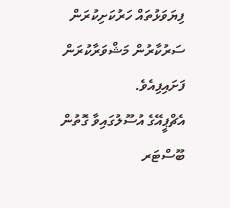ފިޔަވަޅުތައް ހަރުކަށިކުރަން ސަރުކާރުން މަޝްވަރާކުރަން ފަށައިފިއެވެ.
އެޗްޕީއޭގެ އުސޫލުގައިވާ ގޮތުން ބޫސްޓަރ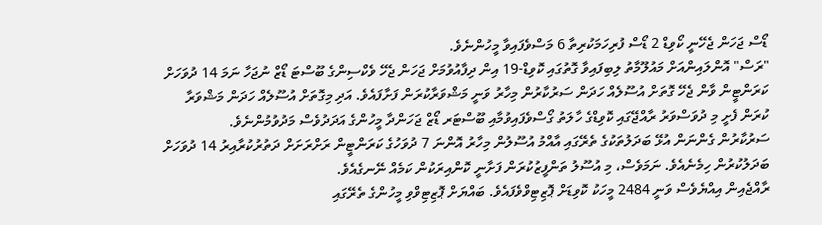ޑޯސް ޖަހަން ޖެހޭނީ ކޯވިޑް 2 ޑޯސް ފުރިހަމަކުރިތާ 6 މަސްވެފައިވާ މީހުންނެވެ.
"ރަސް" އޮންލައިންއަށް މައުލޫމާތު ލިބިފައިވާ ގޮތުގައި ކޮވިޑް-19 އިން ދިފާއުވުމަށް ޖަހަން ޖެހޭ ވެކްސިންގެ ބޫސްޓަ ޑޯޒް ނުޖަހާ ނަމަ 14 ދުވަހަށް ކަރަންޓީން ވާން ޖެހޭ ގޮތަށް އުސޫލެއް ހަދަން ސަރުކާރުން މިހާރު ވަނީ މަޝްވަރާކުރަން ފަށާފައެވެ. އަދި މިގޮތަށް އުސޫލެއް ހަދަން މަޝްވަރާ ކުރަން ފެށީ މި ދުވަސްވަރު ރާއްޖޭގައި ކޮވިޑްގެ ހާލަތު ގޯސްވެފައިވުމާއި ބޫސްޓަރ ޑޯޒް ޖަހަންދާ މީހުންގެ އަދަދުވެސް މަދުވުމުންނެވެ.
ސަރުކާރުން ގެންނަން އުޅޭ ބަދަލުތަކުގެ ތެރޭގައި އާއްމު އުސޫލުން މިހާރު އޮންނަ 7 ދުވަހުގެ ކަރަންޓީން ރަށްރަށަށް ދަތުރުކުރާއިރު 14 ދުވަހަށް ބަދަލުކުރުން ހިމެނެއެވެ. ނަމަވެސް، މި އުސޫލު ތަންފީޒުކުރަން ފަށާނީ ކޮންއިރަކުން ކަމެއް ނޭނގެއެވެ.
ރާއްޖެއިން އިއްޔެވެސް ވަނީ 2484 މީހަކު ކޮވިޑަށް ޕޮޒިޓިވްވެފައެވެ. ބައްޔަށް ޕޮޒިޓިވްވި މީހުންގެ ތެރޭގައި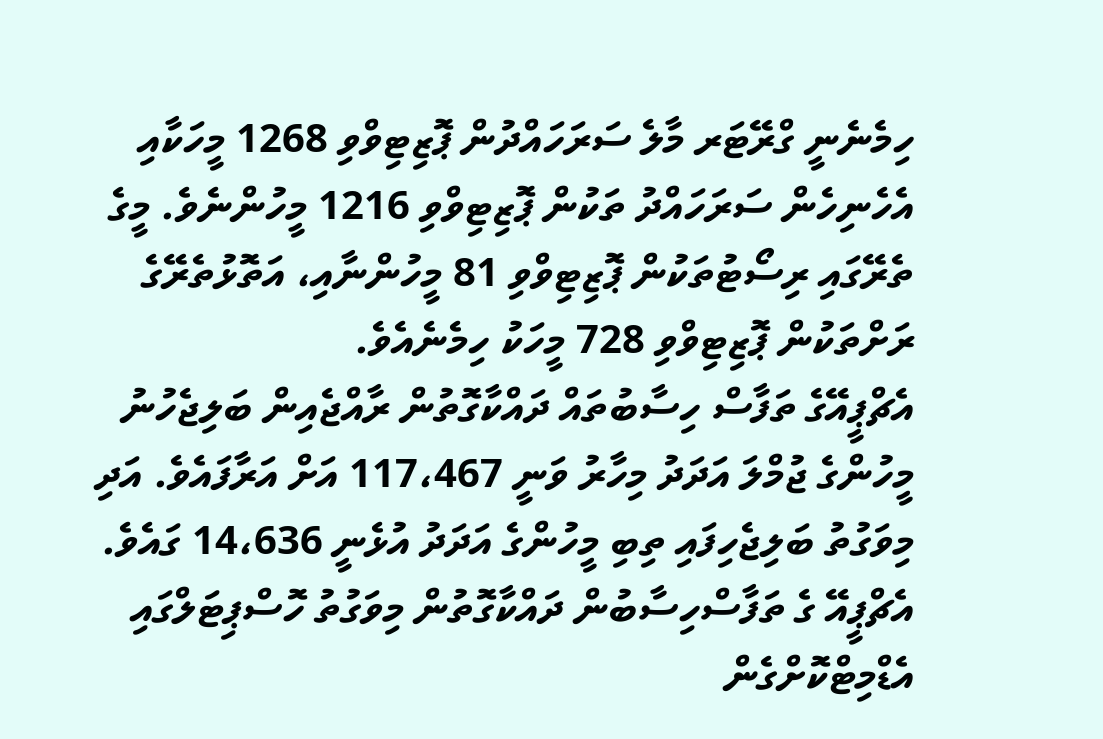ހިމެނެނީ ގްރޭޓަރ މާލެ ސަރަހައްދުން ޕޮޒިޓިވްވި 1268 މީހަކާއި އެހެނިހެން ސަރަހައްދު ތަކުން ޕޮޒިޓިވްވި 1216 މީހުންނެވެ. މީގެ ތެރޭގައި ރިސޯޓުތަކުން ޕޮޒިޓިވްވި 81 މީހުންނާއި، އަތޮޅުތެރޭގެ ރަށްތަކުން ޕޮޒިޓިވްވި 728 މީހަކު ހިމެނެއެވެ.
އެޗްޕީއޭގެ ތަފާސް ހިސާބުތައް ދައްކާގޮތުން ރާއްޖެއިން ބަލިޖެހުނު މީހުންގެ ޖުމްލަ އަދަދު މިހާރު ވަނީ 117،467 އަށް އަރާފައެވެ. އަދި މިވަގުތު ބަލިޖެހިފައި ތިބި މީހުންގެ އަދަދު އުޅެނީ 14،636 ގައެވެ.
އެޗްޕީއޭ ގެ ތަފާސްހިސާބުން ދައްކާގޮތުން މިވަގުތު ހޮސްޕިޓަލްގައި އެޑްމިޓްކޮށްގެން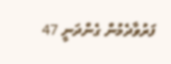ފަރުވާދެމުން ގެންދަނީ 47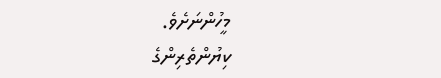މީހުންނަށެވެ.
ކިޔުންތެރިންގެ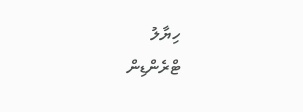ހިޔާލު
ޓްރެންޑިން